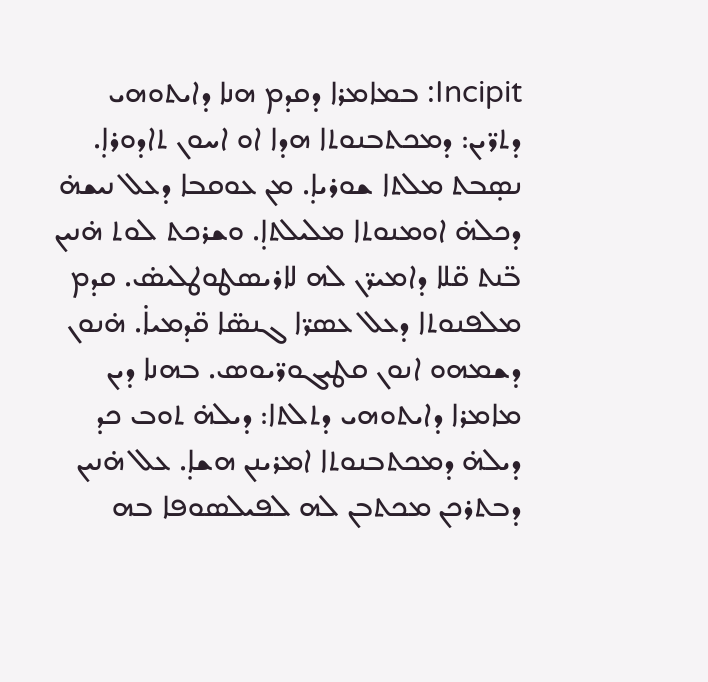Incipit: ܒܡܐܡܪܐ ܕܩܕܡ ܗܢܐ ܕܐܝܬܘܗܝ ܕܬܪ̈ܝܢ: ܕܡܟܬܒܢܘܬܐ ܗܕܐ ܐܘ ܐܚܘܢ ܬܐܕܘܪܐ̣. ܢܣ̣ܒܬ ܡܠܬܐ ܫܘܪܝܐ̣. ܡܢ ܥܘܩܒܐ ܕܥܠ ܢܝܫܗ̇ ܕܟܠܗ̇ ܐܘܡܢܘܬܐ ܡܠܝܠܬܐ̣. ܘܫܪܟܬ ܠܘܬ ܗ̇ܢܝܢ ܒ̈ܢܬ ܩ̈ܠܐ ܕܐܡܝܪ̈ܢ ܠܗ ܠܐܪܝܣܛܘܛܠܝܣ̇. ܩܕܡ ܡܠܦܢܘܬܐ ܕܥܠ ܥܣܪ̈ܐ ܓܢܣ̈ܐ ܩ̈ܕܡܝܐ̇. ܗ̇ܢܘܢ ܕܫܡܗܘ ܐܢܘܢ ܩܛܝܓܘܪ̈ܝܘܣ. ܒܗܢܐ ܕܝܢ ܡܐܡܪܐ ܕܐܝܬܘܗܝ ܕܬܠܬܐ: ܕܝܠܗ̇ ܬܘܒ ܟܕ ܕܝܠܗ̇ ܕܡܟܬܒܢܘܬܐ ܐܡܪܝܢܢ ܗܫܐ̣. ܥܠ ܗ̇ܢܝܢ ܕܒܬܪܟܢ ܡܟܬܒܢ ܠܗ ܠܦܝܠܣܘܦܐ ܒܗ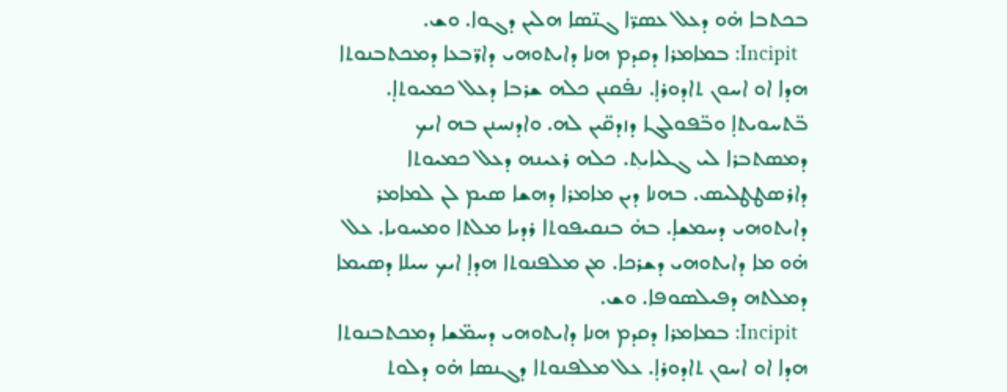ܒܟܬܒܐ ܗ̇ܘ ܕܥܠ ܥܣܪ̈ܐ ܓܢ̈ܣܐ ܗܠܝܢ ܕܓܘܐ. ܘܫ.
  Incipit: ܒܡܐܡܪܐ ܕܩܕܡ ܗܢܐ ܕܐܝܬܘܗܝ ܕܐܪ̈ܒܥܐ ܕܡܟܬܒܢܘܬܐ ܗܕܐ ܐܘ ܐܚܘܢ ܬܐܕܘܪܐ̣. ܢܦ̇ܩܢܢ ܟܠܗ ܫܪܒܐ ܕܥܠ ܟܡܝܘܬܐ̣. ܒ̈ܬܚܘܝܬܐ̣ ܘܒ̈ܦܘܠܓܐ ܕܙܕܩ̈ܝܢ ܠܗ. ܘܐܕܢܚܢܢ ܒܗ ܐܝܟ ܕܡܣܬܒܪܐ ܠܝ ܓܠܝܐܝܬ݂. ܟܠܗ ܪܥܝܢܗ ܕܥܠ ܟܡܝܘܬܐ ܕܐܪܣܛܛܠܝܣ. ܒܗܢܐ ܕܝܢ ܡܐܡܪܐ ܕܗܫܐ ܣܝܡ ܠܢ ܠܡܐܡܪ ܕܐܝܬܘܗܝ ܕܚܡܫܐ̣. ܒܗ̇ ܒܢܩܝܦܘܬܐ ܪܕܝܐ ܡܠܬܐ ܘܡܚܘܝܐ. ܥܠ ܗ̇ܘ ܡܐ ܕܐܝܬܘܗܝ ܕܫܪܟܐ. ܡܢ ܡܠܦܢܘܬܐ ܗܕܐ̣ ܐܝܟ ܚܝܠܐ ܕܣܝܡܐ ܕܡܠܬܗ ܕܦܝܠܣܘܦܐ. ܘܫ.
  Incipit: ܒܡܐܡܪܐ ܕܩܕܡ ܗܢܐ ܕܐܝܬܘܗܝ ܕܚܡ̈ܫܐ ܕܡܟܬܒܢܘܬܐ ܗܕܐ ܐܘ ܐܚܘܢ ܬܐܕܘܪܐ̣. ܥܠ ܡܠܦܢܘܬܐ ܕܓܢܣܐ ܗ̇ܘ ܕܠܘܬ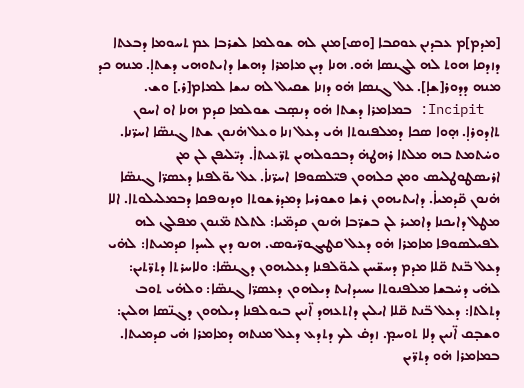[ܡܕܡ]ܡ ܥܒܕܢܢ ܥܘܩܒܐ [ܘܣ]ܡܢܢ ܠܗ ܫܘܠܡܐ ܠܫܪܒܐ ܥܡ ܬܚܘܡܐ ܕܒܥܬܐ ܕܙܕܩܐ ܗܘܬ ܠܗ ܠܓܢܣܐ ܗ̇ܘ. ܗܢܐ ܕܝܢ ܡܐܡܪܐ ܕܗܫܐ ܕܐܝܬܘܗܝ ܕܫܬܐ̣. ܡܢܗ ܟܕ ܡܢܗ ܕܕܘܪ[ܫܐ̣]. ܥܠ ܓܢܣܐ ܗ̇ܘ ܕܙܢܐ ܫܩܝܠ ܠܗ ܢܝܫܐ ܠܡܐܡ[ܪ.] ܘܫ.
  Incipit: ܒܡܐܡܪܐ ܕܫܬܐ ܗ̇ܘ ܕܢܣ̣ܒ ܫܘܠܡܐ ܩܕܡ ܗܢܐ ܐܘ ܐܚܘܢ ܬܐܕܘܪܐ̣. ܗ̣ܘܐ ܣܟܐ ܕܡܠܦܢܘܬܐ ܗ̇ܝ ܕܥܠ ܙܢܐ ܘܥܠ ܗ̇ܢܘܢ ܫܬܐ ܓܢܣ̈ܐ ܐܚܪ̈ܢܐ. ܘܚ̇ܬܡܬ ܒܗ ܡܠܬܐ ܪܗܛܗ̇ ܕܒܟܘܠܗܝܢ ܬܪ̈ܥܝܬܐ̇. ܕܝ̈ܠܝܦܢ ܠܢ ܡܢ ܐܪܝܣܛܘܛܠܝܣ ܘܡܢ ܟܠܗܘܢ ܦܝ̈ܠܣܘܦܐ ܐܚܪ̈ܢܐ̇. ܥܠ ܝܘ̈ܠܦܢܐ ܕܥܣܪ̈ܐ ܓܢܣ̈ܐ ܗ̇ܢܘܢ ܩ̈ܕܡܝܐ̇. ܕܐܝܬܝܗܘܢ ܪܫܐ ܘܫܘܪܝܐ ܕܡܕܪܫܘܬܐ ܘܕܢܘܦܩܐ ܕܒܡܠܝܠܘܬܐ. ܐܠܐ ܡܛܠ ܕܐܝܟܢܐ ܕܐܡܝܪ ܠܢ ܒܫܪ̈ܒܐ ܗ̇ܢܘܢ ܩܕܡ̈ܝܐ: ܠܬܠܬ ܡ̈ܢܘܢ ܡܦܠܓ ܠܗ ܠܦܝܠܣܘܦܐ ܡܐܡܪܐ ܗ̇ܘ ܕܥܠ ܩܛܝܓܘܪ̈ܝܘܣ. ܗܢܘ ܕܝܢ ܠܚܕܐ ܩܕܡܝܬܐ: ܠܗ̇ܝ ܕܥܠ ܒ̈ܢܬ ܩ̈ܠܐ ܡܕܡ ܕܚܫ̈ܚܢ ܠܝܘ̈ܠܦܢܐ ܕܥܠܝܗܘܢ ܕܓܢܣ̈ܐ: ܘܠܐܚܪܬܐ ܕܬܪ̈ܬܝܢ: ܠܗ̇ܝ ܕܚ̇ܒܫܐ ܡܠܦܢܘܬܐ ܝܚܝܕܐܝܬ ܕܝܠܗܘܢ ܕܥܣܪ̈ܐ ܓܢܣ̈ܐ: ܘܠܗ̇ܝ ܬܘܒ ܕܬܠܬܐ: ܕܥܠ ܒ̈ܢܬ ܩ̈ܠܐ ܐܝܠܝܢ ܕܐܬܥܗܕ ܐ̈ܢܝܢ ܒܝܘܠܦܢܐ ܕܝܠܗܘܢ ܕܓܢ̈ܣܐ ܗܠܝܢ: ܘܫܒ̣ܩ ܐ̈ܢܝܢ ܕܠܐ ܬܘܚܡ̣. ܙܕܩ̇ ܠܟ ܕܬܕܥ ܕܥܠ ܡܢܬܗ ܕܡܐܡܪܐ ܗ̇ܝ ܩܕܡܝܬܐ. ܒܡܐܡܪܐ ܗ̇ܘ ܕܬܪ̈ܝܢ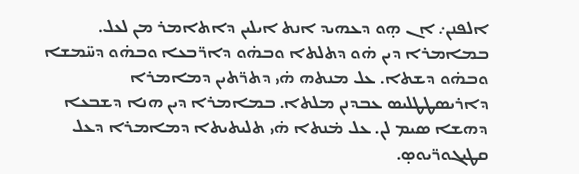ܐܠܦܢܢ܇ ܐܢ ܗ̣ܘ ܕܥܗܝܕ ܐܢܬ ܐܝܠܝܢ ܕܐܬܐܡܪ ܡܢ ܠܥܠ. ܒܡܐܡܪܐ ܕܝܢ ܗ̇ܘ ܕܬܠܬܐ ܘܒܗ̇ܘ ܕܐܪ̈ܒܥܐ ܘܒܗ̇ܘ ܕܚ̈ܡܫܐ ܘܒܗ̇ܘ ܕܫܬܐ. ܥܠ ܡܢܬܗ ܗ̇ܝ ܕܬܪ̈ܬܝܢ ܕܡܐܡܪܐ ܕܐܪܝܣܛܛܠܝܣ ܥܒܕܢܢ ܡܠܬܐ. ܒܡܐܡܪܐ ܕܝܢ ܗܢܐ ܕܫܒܥܐ ܕܗܫܐ ܣܝܡ ܠܢ. ܥܠ ܡ̇ܢܬܐ ܗ̇ܝ ܬܠܝܬܝܬܐ ܕܡܐܡܪܐ ܕܥܠ ܩܛܝܓܘܪ̈ܝܘܣ̣.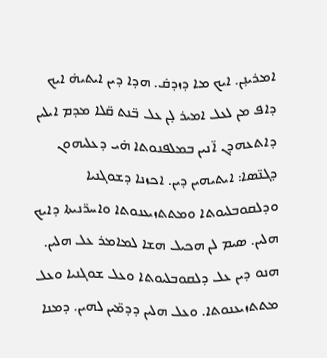ܐܡܪܝܢ̣ܢ. ܐܝܟ ܡܐ ܕܙܕܩ̇. ܗܕܐ ܕܝܢ ܐܝܬܝܗ̇ ܐܝܟ ܕܐܦ ܡܢ ܠܥܠ ܐܡܝܪ ܠ̣ܢ ܥܠ ܒ̈ܢܬ ܩ̈ܠܐ ܡܕܡ ܐܝܠܝܢ ܕܐܬܥܗܕܢ ܐ̈ܢܝܢ ܒܡܠܦܢܘܬܐ ܗ̇ܝ ܕܥܠܝܗܘܢ ܕܓܢ̈ܣܐ: ܐܝܬܝܗܝܢ ܕܝܢ. ܐܟܙܢܐ ܕܫܘܓܢܝܐ ܘܕܠܩܘܒܠܝܘܬܐ ܘܡܬܬܙܝܥܢܘܬܐ ܘܐܚܪ̈ܢܝܬܐ ܕܐܝܟ ܗܠܝܢ. ܣܝܡ ܠܢ ܗܟܝܠ ܗܫܐ ܠܡܐܡܪ ܥܠ ܗܠܝܢ. ܗܢܘ ܕܝܢ ܥܠ ܕܠܩܘܒܠܝܘܬܐ ܘܥܠ ܫܘܓܢܝܐ ܘܥܠ ܡܬܬܙܝܥܢܘܬܐ. ܘܥܠ ܗܠܝܢ ܕܕܡ̈ܝܢ ܠܗܝܢ. ܕܡܢܐ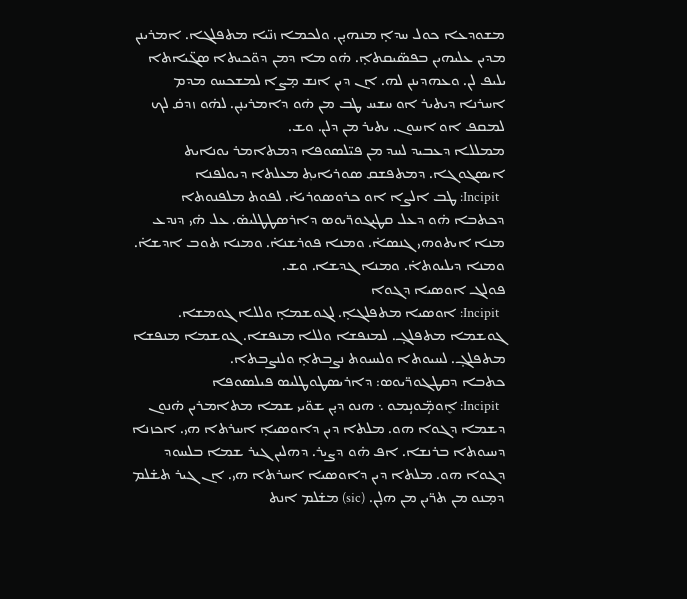ܡܫܘܕܥܐ ܟܘܠ ܚܕܐ̣ ܡܢܗܝ̣ܢ. ܘܠܟܡܐ ܙܢ̈ܝܐ ܡܬܦܠܓܐ. ܐܡܪܝܢܢ ܡܕܝܢ ܥܠܝܗܝܢ ܒܦܣ̈ܝܩܬܐ̣. ܗ̇ܘ ܡܐ ܕܡܢ ܕܘ̈ܟܝܬܐ ܣܓ̈ܝܐܬܐ ܝܠܝܦ ܠܢ. ܘܥܗܕܝܢܢ ܠܗ. ܐܢ ܕܝܢ ܐܢܫ ܡ̣ܨܐ ܠܡܫܟܚܘ ܡܕܡ ܐܚܪܢܐ ܕܝܬܝܪ ܐܘ ܚܫܚ ܛܒ ܡܢ ܗ̇ܘ ܕܐܡܪܝܢ̣ܢ. ܠܗ̇ܘ ܙܕܩ̇ ܠܟ ܠܡܩܦ ܐܘ ܐܚܘܢ. ܝܬܝܪ ܡܢ ܕܠܢ. ܘܫ.
ܡܡܠܠܐ ܕܥܒܝܕ ܠܚܕ ܡܢ ܦܝ̈ܠܣܘܦܐ ܕܡܬܐܡܪ ܝܘܢܐܝܬ ܐܝܣܓܘܓܐ. ܕܡܬܦܫܩ ܣܘܪܝܐܝܬ݂ ܡܥܠܬܐ ܕܝܘܠܦܢܐ
  Incipit: ܛܒ ܐܠܨܐ ܐܘ ܟܪܘܣܘܪܝܐ̇. ܠܦܘܬ ܡܠܦܢܘܬܐ ܕܟܬܒܐ ܗ̇ܘ ܕܥܠ ܩܛܝܓܘܪ̈ܝܘܣ ܕܐܪܣܛܛܠܝܣ̇. ܥܠ ܗ̇ܝ ܕܢܕܥ ܡܢܐ ܐܝܬܘܗܝ ܓܢܣܐ̇. ܘܡܢܐ ܦܘܪܫܢܐ̇. ܘܡܢܐ ܬܘܒ ܐܕܫܐ̇. ܘܡܢܐ ܕܝܠܝܘܬܐ̇. ܘܡܢܐ ܓܕܫܐ. ܘܫ.
ܦܘܠܓ ܐܘܣܝܐ ܕܓܘܐ
  Incipit: ܐܘܣܝܐ ܡܬܦܠܓܐ̣. ܠܓܘܫܡܐ̣ ܘܠܠܐ ܓܘܡܫܐ. ܓܘܫܡܐ ܡܬܦܠܓ̣. ܠܡܢܦܫܐ ܘܠܠܐ ܡܢܦܫܐ. ܓܘܫܡܐ ܡܢܦܫܐ ܡܬܦܠܓ̣. ܠܚܝܘܬܐ ܘܠܚܝܘܬ ܢܨܒܬܐ̣ ܘܠܢܨܒܬܐ.
ܟܬܒܐ ܕܩܛܓܘܪ̈ܝܘܣ: ܕܐܪܝܣܛܘܛܠܝܣ ܦܝܠܣܘܦܐ
  Incipit: ܐܷܘܡܴ̈ܘܢܴܡܘ ܆ ܗܢܘ ܕܝ̣ܢ ܫܘ̈ܝܝ ܫܡܐ ܡܬܐܡܪܝܢ ܗ̇ܢܘܢ ܕܫܡܐ ܕܓܘܐ ܗܘ. ܡܠܬܐ ܕܝܢ ܕܐܘܣܝܐ̣ ܐܚܪܬܐ ܗܝ. ܐܟܙܢܐ ܕܚܝܘܬܐ ܒܪܢܫܐ. ܐܦ ܗ̇ܘ ܕܨܝܪ. ܕܗܠܝܢ ܓܝܪ ܫܡܐ ܒܠܚܘܕ ܕܓܘܐ ܗܘ. ܡܠܬܐ ܕܝܢ ܕܐܘܣܝܐ ܐܚܪܬܐ ܗܝ. ܐܢ ܓܝܪ ܬܫ̇ܠܡ ܕܡ̣ܢܘ ܡܢ ܬܪ̈ܝܢ ܡܢ ܗܠ̣ܢ. (sic) ܡܫ̇ܠܡ ܐܢܬ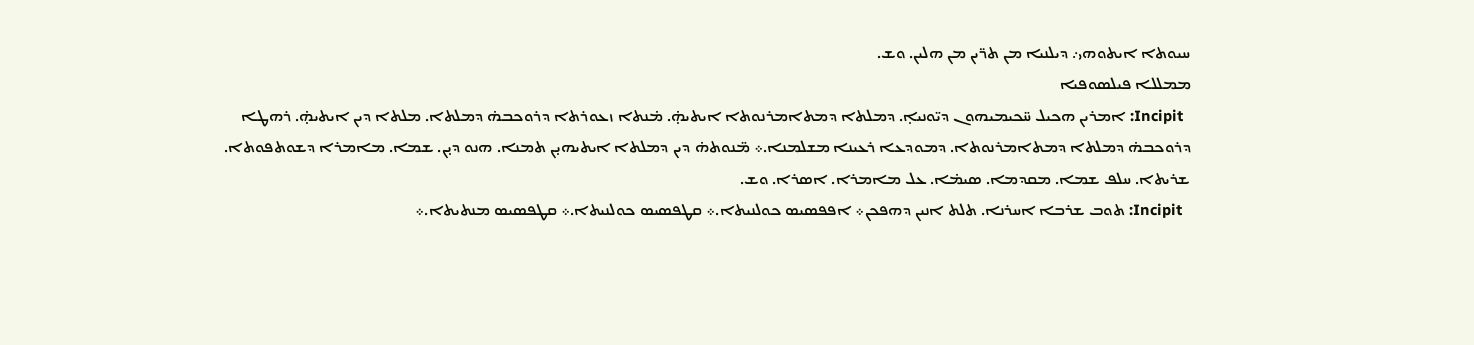ܚܝܘܬܐ ܐܝܬܘܗܝ܇ ܕܝܠܢܝܐ ܡܢ ܬܪ̈ܝܢ ܡܢ ܗܠܝܢ. ܘܫ.
ܡܡܠܠܐ ܦܝܠܣܘܦܝܐ
  Incipit: ܐܡܪܝܢ ܗܟܝܠ ܚ̈ܟܝܡܝܗܘܢ ܕܝ̈ܘܢܝܐ̣. ܕܡܠܬܐ ܕܡܬܐܡܪܢܘܬܐ ܐܝܬܝܗ̣̇. ܡ̇ܢܬܐ ܙܥܘܪܬܐ ܕܪܘܟܒܗ̇ ܕܡܠܬܐ. ܡܠܬܐ ܕܝܢ ܐܝܬܝܗ̣̇. ܪܗܛܐ ܕܪܘܟܒܗ̇ ܕܡܠܬܐ ܕܡܬܐܡܪܢܘܬܐ. ܕܡܘܕܥܐ ܪܥܝܢܐ ܡܫܠܡܢܐ.܀ ܡ̈ܢܘܬܗ̇ ܕܝܢ ܕܡܠܬܐ ܐܝܬܝܗܝ̣ܢ ܬܡܢܐ. ܗܢܘ ܕܝ̣ܢ. ܫܡܐ. ܡܐܡܪܐ ܕܫܘܬܦܘܬܐ. ܫܪܝܬܐ. ܚܠܦ ܫܡܐ. ܡܩܕܡܐ. ܣܝܡ̇ܐ. ܥܠ ܡܐܡܪܐ. ܐܣܪܐ. ܘܫ.
  Incipit: ܬܘܒ ܫܪܒܐ ܐܚܪܢܐ. ܬܠܬ ܐܢܝܢ ܕܗܦܟܢ܀ ܐܦܦܣܝܣ ܟܘܠܢܝܬܐ.܀ ܩܛܦܣܝܣ ܟܘܠܢܝܬܐ.܀ ܩܛܦܣܝܣ ܡܢܬܝܬܐ.܀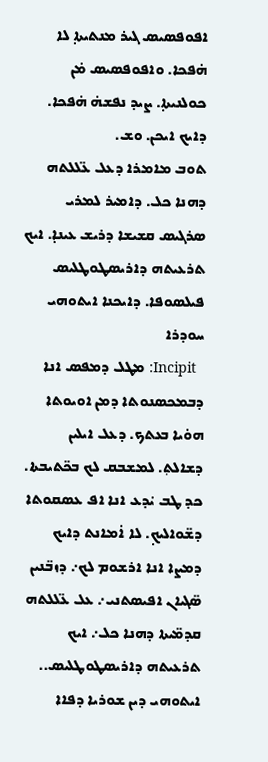ܐܦܘܦܣܝܣ ܓܝܪ ܡܢܬܝܬܐ̣ ܠܐ ܗ̇ܦܟܐ. ܘܐܦܘܦܣܝܣ ܡ̇ܢ ܟܘܠܢܝܬܐ̣. ܨܝܕ ܢܦܫܗ̇ ܗ̇ܦܟܐ. ܕܐܝܟ ܐܝܟܢ. ܘܫ.
ܬܘܒ ܡܐܡܪܐ ܕܥܠ ܥ̈ܠܠܬܗ ܕܗܢܐ ܟܠ. ܕܐܡܝܪ ܠܡܪܝ ܣܪܓܝܣ ܩܫܝܫܐ ܕܪܝܫ ܥܝܢܐ̣. ܐܝܟ ܬܪܥܝܬܗ ܕܐܪܝܣܛܘܛܠܝܣ ܦܝܠܣܘܦܐ. ܕܐܝܟܢܐ ܐܝܬܘܗܝ ܚܘܕܪܐ
  Incipit: ܡܛܠ ܕܡܦܣ ܐܢܐ ܕܒܡܟܣܢܘܬܐ ܕܡܢ ܐܘܝܘܬܐ ܗܘ̇ܝܐ ܒܥܬܟ. ܕܥܠ ܐܝܠܝܢ ܕܫܐܠܬ݂. ܠܡܫܒܩ ܠܟ ܒܟ̈ܬܝܒܬܐ. ܟܕ ܛܒ ܝ̇ܕܥ ܐܢܐ ܐܦ ܥܣܩܘܬܐ ܕܫ̈ܘܐܠܝܟ̣. ܠܐ ܐ̇ܡܐܢܬ ܕܐܝܟ ܕܡܨܐ ܐܢܐ ܐܪܫܘܡ ܠܟ܇ ܕܙܒ̈ܢܝܢ ܣ̈ܓܝܐܢ ܐܦܝܣܬܢܝ܇ ܥܠ ܥ̈ܠܠܬܗ ܩܕܡ̈ܝܬܐ ܕܗܢܐ ܟܠ܇ ܐܝܟ ܬܪܥܝܬܗ ܕܐܪܝܣܛܘܛܠܝܣ.. ܐܝܬܘܗܝ ܕܝܢ ܫܘܪܝܐ ܕܦܐܐ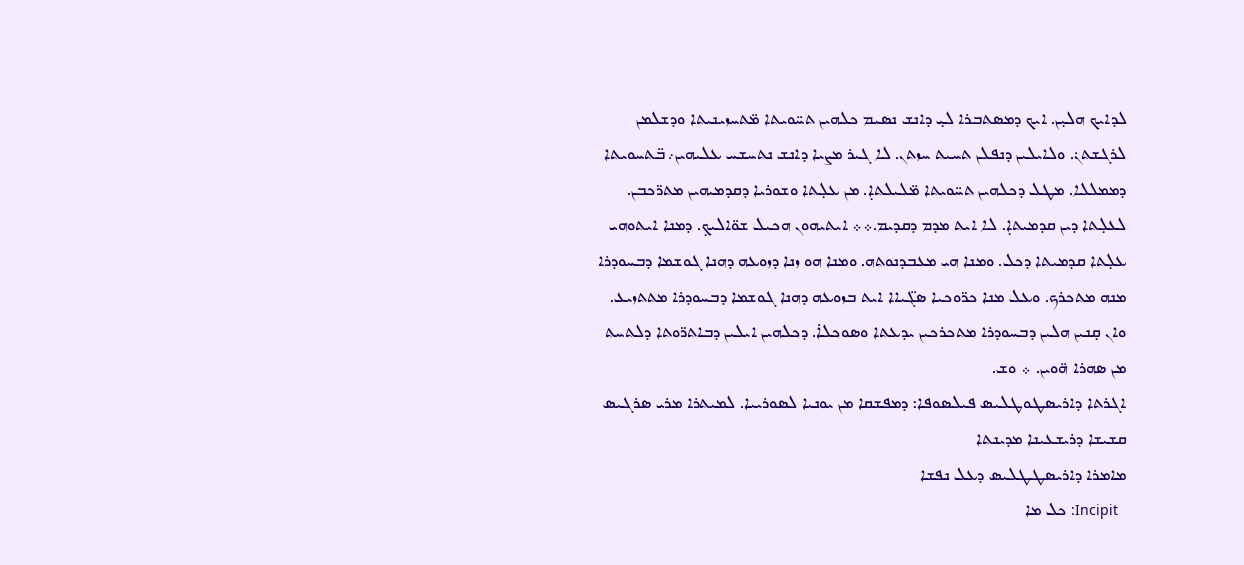ܠܕܐܝܟ ܗܠܝ̣ܢ. ܐܝܟ ܕܡܣܬܒܪܐ ܠܝ̣ ܕܐܢܫ ܢܣܝܡ ܟܠܗܝܢ ܬܚ̈ܘܝܬܐ ܡ̈ܬܚܙܝܢܝܬܐ ܘܕܫܠܡܢ ܠܪܓܫܬܢ̇. ܘܠܐܝܠܝܢ ܕܢܦܠܢ ܬܚܝܬ ܚܙܬܢ. ܠܐ ܓܝܪ ܡܨܝܐ ܕܐܢܫ ܢܬܚܫܚ ܥܠܝܗܝܢ܇ ܒ̈ܬܚܘܝܬܐ ܕܡܡܠܠܐ. ܡܛܠ ܕܟܠܗܝܢ ܬܚ̈ܘܝܬܐ ܡ̈ܠܝܠܬܐ̣. ܡܢ ܥܠ̣ܬܐ ܘܫܘܪܝܐ ܕܩܕܡܝܗܝܢ ܡܬܪ̈ܟܒܢ. ܠܥܠ̣ܬܐ ܕܝܢ ܩܕܡܝܬܐ̣. ܠܐ ܐܝܬ ܡܕܡ ܕܩܕܝܡ.܀܀ ܐܝܬܝܗܘܢ ܗܟܝܠ ܫܘ̈ܐܠܝܟ̣. ܕܡܢܐ ܐܝܬܘܗܝ ܥܠ̣ܬܐ ܩܕܡܝܬܐ ܕܟܠ. ܘܡܢܐ ܗܝ ܡܥܒܕܢܘܬܗ. ܘܡܢܐ ܗܘ ܙܢܐ ܕܙܘܥܗ ܕܗܢܐ ܓܘܫܡܐ ܕܒܚܘܕܪܐ ܡܢܗ ܡܬܟܪܟ. ܘܥܠ ܡܢܐ ܟܪ̈ܘܟܝܐ ܣܓ̈ܝܐܐ ܐܝܬ ܒܙܘܥܗ ܕܗܢܐ ܓܘܫܡܐ ܕܒܚܘܕܪܐ ܡܬܬܙܝܥ. ܘܐܢ ܩ̣ܢܝܢ ܗܠܝܢ ܕܒܚܘܕܪܐ ܡܬܟܪܟܝܢ ܝܕܥܬܐ ܘܣܘܟܠܐ̇. ܕܟܠܗܝܢ ܐܝܠܝܢ ܕܒܐܬܪ̈ܘܬܐ ܕܠܬܚܬ ܡܢ ܣܗܪܐ ܗ̈ܘܝܢ. ܀ ܘܫ.
ܐܓܪܬܐ ܕܐܪܝܣܛܘܛܠܝܣ ܦܝܠܣܘܦܐ: ܕܡܦܫܩܐ ܡܢ ܝܘܢܝܐ ܠܣܘܪܝܝܐ. ܠܡܝܬܪܐ ܡܪܝ ܣܪܓܝܣ ܩܫܝܫܐ ܕܪܝܫܥܝܢܐ ܡܕܝܢܬܐ
ܡܐܡܪܐ ܕܐܪܝܣܛܛܠܝܣ ܕܥܠ ܢܦܫܐ
  Incipit: ܟܠ ܡܐ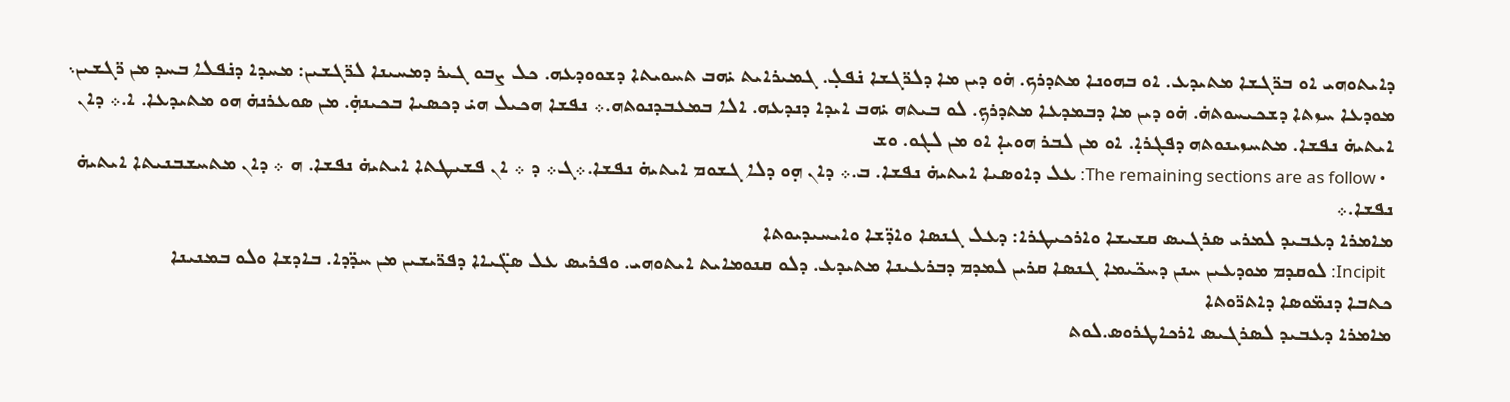ܕܐܝܬܘܗܝ ܐܘ ܒܪ̈ܓܫܐ ܡܬܝܕܥ. ܐܘ ܒܗܘܢܐ ܡܬܕܪܟ. ܗ̇ܘ ܕܝܢ ܡܐ ܕܠܪ̈ܓܫܐ ܢ̇ܦܠ̣. ܓܡܝܪܐܝܬ ܝ̇ܗܒ ܬܚܘܝܬܐ ܕܫܘܘܕܥܗ. ܟܠ ܨܒܘ ܓܝܪ ܕܡܚܝܢܐ ܠܪ̈ܓܫܝܢ: ܡܚܕܐ ܕܢ̇ܦܠܐ ܒܚܕ ܡܢ ܪ̈ܓܫܝܢ܆ ܡܘܕܥܐ ܚܙܬܐ ܕܫܟܝܚܘܬܗ̇. ܗ̇ܘ ܕܝܢ ܡܐ ܕܒܡܕܥܐ ܡܬܕܪܟ̣. ܠܘ ܒܝܬܗ ܝ̇ܗܒ ܐܝܕܐ ܕܢܕܥܗ. ܐܠܐ ܒܡܥܒܕܢܘܬܗ.܀ ܢܦܫܐ ܗܟܝܠ ܗܝ̇ ܕܟܣܝܐ ܒܟܝܢܗ̣̇. ܡܢ ܣܘܥܪܢܗ̇ ܗܘ ܡܬܝܕܥܐ. ܐ.܀ ܕܐܢ ܐܝܬܝܗ̇ ܢܦܫܐ. ܡܬܚܙܝܢܘܬܗ ܕܦܓܪܐ̣. ܐܘ ܡܢ ܠܒܪ ܗܘܝܐ̣ ܐܘ ܡܢ ܠܓܘ. ܘܫ
  • The remaining sections are as follow: ܥܠ ܕܐܘܣܝܐ ܐܝܬܝܗ̇ ܢܦܫܐ. ܒ.܀ ܕܐܢ ܗ̣ܘ ܕܠܐ ܓܫܘܡ ܐܝܬܝܗ̇ ܢܦܫܐ.܀ܓ܀ ܕ ܀ ܐܢ ܦܫܝܛܬܐ ܐܝܬܝܗ̇ ܢܦܫܐ. ܗ ܀ ܕܐܢ ܡܬܚܫܒܢܝܬܐ ܐܝܬܝܗ̇ ܢܦܫܐ.܀
ܡܐܡܪܐ ܕܥܒܝܕ ܠܡܪܝ ܣܪܓܝܣ ܩܫܝܫܐ ܘܐܪܟܝܛܪܐ: ܕܥܠ ܓܢܣܐ ܘܐܕ̈ܫܐ ܘܐܝܚܝܕܝܘܬܐ
  Incipit: ܠܘܩܕܡ ܡܘܕܥܝܢ ܚܢܢ ܕܚܟ̈ܝܡܐ ܓܢܣܐ ܩܪܝܢ ܠܡܕܡ ܕܒܪܥܝܢܐ ܡܬܝܕܥ. ܕܠܘ ܩܢܘܡܐܝܬ ܐܝܬܘܗܝ. ܘܦܪܝܣ ܥܠ ܣܓ̈ܝܐܐ ܕܦܪ̈ܝܫܝܢ ܡܢ ܚܕ̈ܕܐ. ܒܐܕܫܐ ܘܠܘ ܒܡܢܝܢܐ
ܟܬܒܐ ܕܢܡ̈ܘܣܐ ܕܐܬܪ̈ܘܬܐ
ܡܐܡܪܐ ܕܥܒܝܕ ܠܣܪܓܝܣ ܐܪܟܐܛܪܘܣ.ܠܘܬ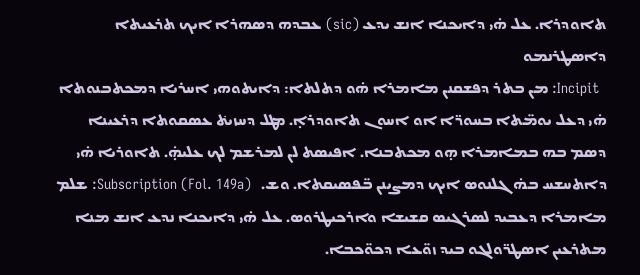ܬܐܘܕܪܐ. ܥܠ ܗ̇ܝ ܕܐܝܟܢܐ ܐܢܫ ܝܕܥ (sic) ܥܒܕܗ ܕܣܗܪܐ ܐܝܟ ܬܪܥܝܬܐ ܕܐܣܛܪܢܡܘ
  Incipit: ܡܢ ܒܬܪ ܕܦܫܩܢܢ ܡܐܡܪܐ ܗ̇ܘ ܕܬܠܬܐ: ܕܐܝܬܘܗܝ ܐܚܪܝܐ ܕܡܟܬܒܢܘܬܐ ܗ̇ܝ ܕܥܠ ܝܘܡ̈ܬܐ ܒܚܘܪ̈ܐ ܐܘ ܐܚܘܢ ܬܐܘܕܪܐ̣. ܡܛܠ ܕܚܙܝܬ݁ ܥܣܩܘܬܐ ܕܪܥܝܢܐ ܕܣܡ ܒܗ ܒܡܐܡܪܐ ܗ̣ܘ ܡܟܬܒܢܐ. ܐܦܝܣܬ ܠܢ ܠܡܪܫܡ ܠܟ ܥܠܝܗ̣̇. ܬܐܘܪܝܐ ܗ̇ܝ ܕܐܬܚܫܚ ܒܗ̇ ܓܠܢܘܣ ܐܝܟ ܕܡܨܝܢܢ ܒ̈ܦܣܝܩܬܐ. ܘܫ.   Subscription (Fol. 149a): ܫܠܡ ܡܐܡܪܐ ܕܥܒܝܕ ܠܣܪܓܝܣ ܩܫܝܫܐ ܘܐܪܟܝܛܪܘܣ. ܥܠ ܗ̇ܝ ܕܐܝܟܢܐ ܢܕܥ ܐܢܫ ܡܢܐ ܡܬܪܥܝܢ ܐܣܛܪ̈ܘܠܓܘ ܒܝܕ ܙܘ̈ܥܐ ܕܟܘ̈ܟܒܐ.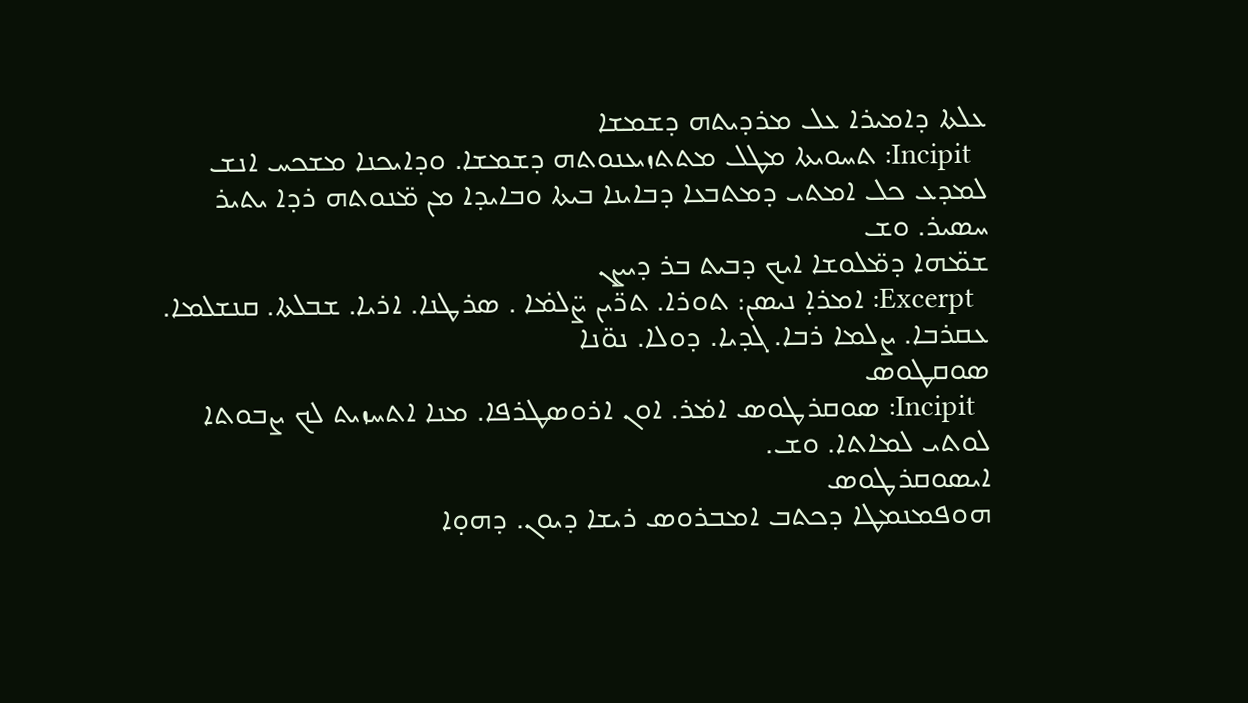ܥܠܬܐ ܕܐܡܝܪܐ ܥܠ ܡܪܕܝܬܗ ܕܫܡܫܐ
  Incipit: ܬܚܘܝܬܐ ܡܛܠ ܡܬܬܙܝܥܢܘܬܗ ܕܫܡܫܐ. ܘܕܐܝܟܢܐ ܡܫܟܚ ܐܢܫ ܠܡܕܥ ܟܠ ܐܡܬܝ ܕܡܬܒܥܐ ܕܒܐܝܢܐ ܒܝܬܐ ܘܒܐܝܕܐ ܡܢ ܡ̈ܢܘܬܗ ܪܕܐ ܝܬܝܪ ܚܣܝܪ. ܘܫ
ܫܡ̈ܗܐ ܕܡ̈ܠܘܫܐ ܐܝܟ ܕܒܝܬ ܒܪ ܕܝܨܢ
  Excerpt: ܐܡܪܐ̣ ܢܝܣܢ: ܬܘܪܐ. ܬܪ̈ܝܢ ܨ̈ܠܡ̇ܐ . ܣܪܛܢܐ. ܐܪܝܐ. ܫܒܠܬܐ. ܩܢܫܠܡܐ. ܥܩܪܒܐ. ܨܠܡܐ ܪܒܐ. ܓܕܝܐ. ܕܘܠܐ. ܢܘ̈ܢܐ
ܣܘܩܛܘܣ
  Incipit: ܣܘܩܪܛܘܣ ܐܡ̇ܪ. ܐܘܢ ܐܪܘܣܛܪܦܐ. ܡܢܐ ܐܬܚܙܝܬ ܠܟ ܨܒܘܬܐ ܠܘܬܝ ܠܡܐܬܐ. ܘܫ.
ܐܝܣܘܩܪܛܘܣ
ܗܘܦܡܢܡܛܐ ܕܟܬܒ ܐܡܒܪܘܣ ܪܝܫܐ ܕܝܘܢ. ܕܗܘ̣ܐ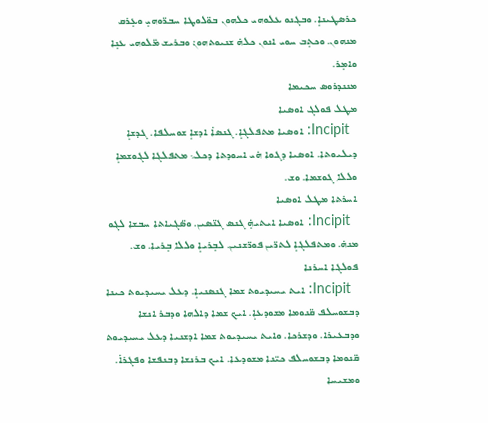ܟܪܣܛܝܢܐ̣. ܘܒܓܢܘ ܥܠܘܗܝ ܟܠܗܘܢ ܒܘ̈ܠܘܛܐ ܚܒܪ̈ܘܗܝ̣ ܘܥ̣ܪܩ ܡܢܗܘܢ. ܘܟܬ̣ܒ ܚܘܝ ܐܢܘܢ ܟܠܗ̇ ܫܢܝܘܬܗܘܢ̇ ܘܒܪܝܫ ܡ̈ܠܘܗܝ ܥܢ̣ܐ ܘܐܡ̣ܪ.
ܡܢܢܕܪܘܣ ܚܟܝܡܐ
ܡܛܠ ܦܘܠܓ ܐܘܣܝܐ
  Incipit: ܐܘܣܝܐ ܡܬܦܠܓܐ̣. ܓܢܣܐ̇ ܐܕܫܐ̣ ܫܘܚܠܦܐ. ܓܕܫܐ̣ ܕܝܠܝܘܬܐ. ܐܘܣܝܐ ܕܓܘܐ ܗ̇ܝ ܐܚܘܕܬܐ ܕܟܠ܆ ܡܬܦܠܓܐ ܠܓܘܫܡܐ̣ ܘܠܠܐ ܓܘܫܡܐ. ܘܫ.
ܐܚܪܬܐ ܡܛܠ ܐܘܣܝܐ
  Incipit: ܐܘܣܝܐ ܐܝܬܝܗ̣̇ ܓܢܣ ܓܢ̈ܣܝܢ. ܘܣ̈ܓܝܐܬܐ ܚܒܫܐ ܠܓܘ ܡܢܗ̇. ܘܡܬܦܠܓܐ̣ ܠܬܪ̈ܝܢ ܦܘܪ̈ܫܢܝܢ. ܠܒ̣ܪܝܐ̣ ܘܠܠܐ ܒ̣ܪܝܐ. ܘܫ.
ܦܘܠܓܐ ܐܚܪܢܐ
  Incipit: ܐܝܬ ܝܚܝܕܝܘܬ ܫܡܐ ܓܢܣܢܝܐ̣. ܕܥܠ ܝܚܝܕܝܘܬ ܟܝܢܐ ܕܒܫܘܚܠܦ ܩ̈ܢܘܡܐ ܡܫܘܕܥܐ̣. ܐܝܟ ܫܡܐ ܕܐܠܗܐ ܘܕܒܪ ܐܢܫܐ ܘܕܒܥܝܪܐ. ܘܕܫܪܟܐ. ܘܐܝܬ ܝܚܝܕܝܘܬ ܫܡܐ ܐܕܫܢܝܐ ܕܥܠ ܝܚܝܕܝܘܬ ܩ̈ܢܘܡܐ ܕܒܫܘܚܠܦ ܟܝ̈ܢܐ ܡܫܘܕܥܐ. ܐܝܟ ܒܪܢܫܐ ܕܒܢܦܫܐ ܘܦܓܪܐ̇. ܘܡܫܝܚܐ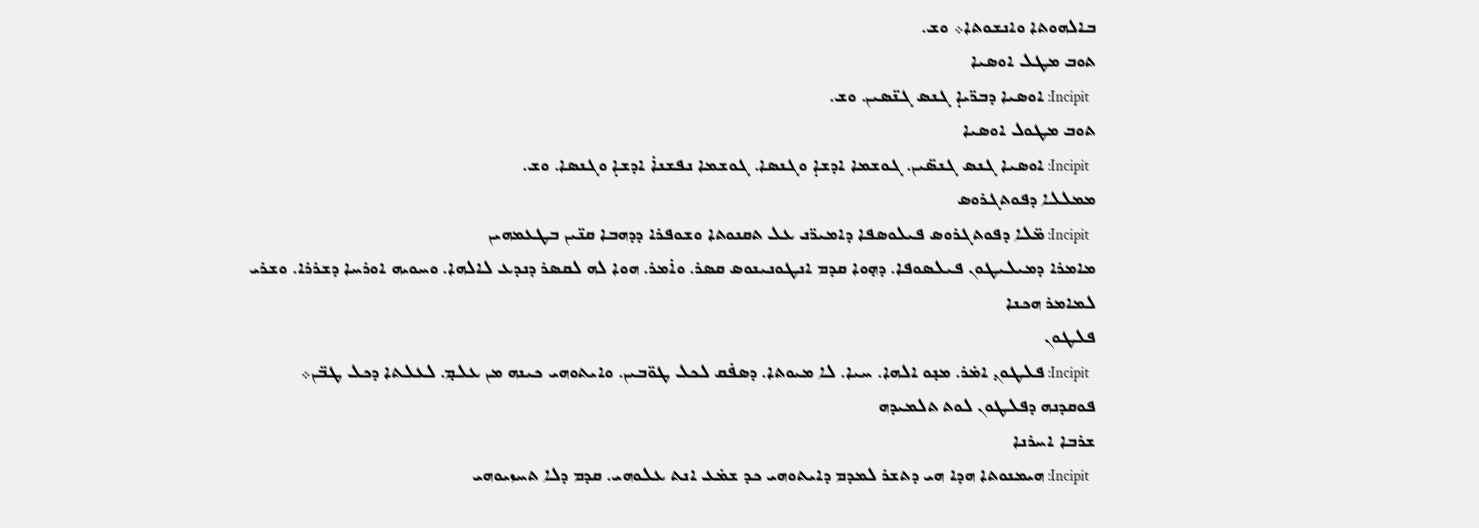ܒܐܠܗܘܬܐ ܘܐܢܫܘܬܐ܀ ܘܫ.
ܬܘܒ ܡܛܠ ܐܘܣܝܐ
  Incipit: ܐܘܣܝܐ ܕܒܪ̈ܝܐ̣ ܓܢܣ ܓܢ̈ܣܝܢ. ܘܫ.
ܬܘܒ ܡܛܘܠ ܐܘܣܝܐ
  Incipit: ܐܘܣܝܐ ܓܢܣ ܓܢܣ̈ܝܢ. ܓܘܫܡܐ ܐܕܫܐ̣ ܘܓܢܣܐ. ܓܘܫܡܐ ܢܦܫܢܐ̇ ܐܕܫܐ̣ ܘܓܢܣܐ. ܘܫ.
ܡܡܠܠܐ ܕܦܘܬܓܪܘܣ
  Incipit: ܡ̈ܠܐ ܕܦܘܬܓܪܘܣ ܦܝܠܘܣܦܐ ܕܐܡܝܪ̈ܢ ܥܠ ܬܩܢܘܬܐ ܘܫܘܦܪܐ ܕܕܗܒܐ ܩܢ̈ܝܢ ܒܛܥܡܗܝܢ
ܡܐܡܪܐ ܕܡܝܠܝܛܘܢ ܦܝܠܣܘܦܐ. ܕܗ̣ܘܐ ܩܕܡ ܐܢܛܘܢܝܢܘܣ ܩܣܪ. ܘܐ̇ܡܪ. ܗܘܐ ܠܗ ܠܩܣܪ ܕܢܕܥ ܠܐܠܗܐ. ܘܚܘܝܗ ܐܘܪܚܐ ܕܫܪܪܐ. ܘܫܪܝ ܠܡܐܡܪ ܗܟܢܐ
ܦܠܛܘܢ
  Incipit: ܦܠܛܘܢ̣ ܐܡ̇ܪ. ܡܢ̣ܘ ܐܠܗܐ. ܚܝܐ. ܠܐ ܡܝܘܬܐ. ܕܣܦ̇ܩ ܠܟܠ ܛܘ̈ܒܝܢ. ܘܐܝܬܘܗܝ ܟܝܢܗ ܡܢ ܥܠܡ̣. ܠܥܠܬܐ ܕܟܠ ܛܒ̈ܢ܀
ܦܘܩܕܢܗ ܕܦܠܛܘܢ ܠܘܬ ܬܠܡܝܕܗ
ܫܪܒܐ ܐܚܪܢܐ
  Incipit: ܗܝܡܢܘܬܐ ܗܕܐ ܗܝ ܕܬܫܪ ܠܡܕܡ ܕܐܝܬܘܗܝ ܟܕ ܫܡ̇ܥ ܐܢܬ ܥܠܘܗܝ. ܩܕܡ ܕܠܐ ܬܚܙܝܘܗܝ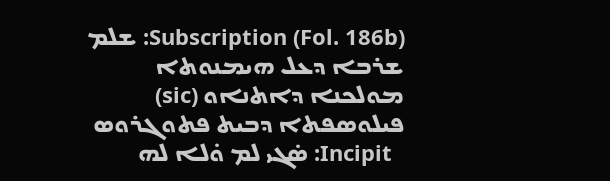Subscription (Fol. 186b): ܫܠܡ ܫܪܒܐ ܕܥܠ ܗܝܡܢܘܬܐ
ܡܘܠܟܢܐ ܕܐܬܢܐܘ (sic) ܦܝܠܘܣܦܬܐ ܕܒܝܬ ܦܬܘܓܪܘܣ
  Incipit: ܣ̇ܓܝ ܠܡ ܘ̇ܠܐ ܠܗ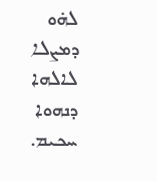ܠܗ̇ܘ ܕܡܨܠܐ ܠܐܠܗܐ ܕܢܗܘܐ ܚܟܝܡ.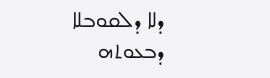ܕܠܐ ܕܠܩܘܒܠܐ ܕܒܥܘܬܗ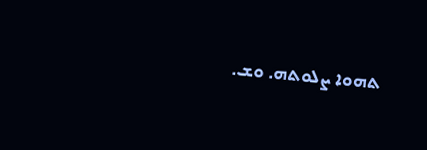ܬܗܘܐ ܨܠܘܬܗ. ܘܫ.